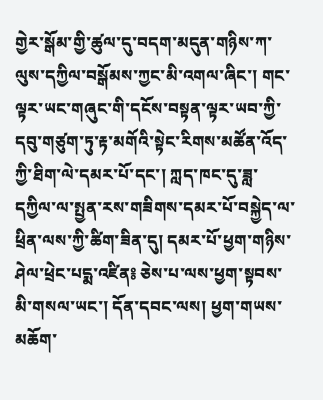གྱེར་སྒོམ་གྱི་ཚུལ་དུ་བདག་མདུན་གཉིས་ཀ་ལུས་དཀྱིལ་བསྒོམས་ཀྱང་མི་འགལ་ཞིང་། གང་ལྟར་ཡང་གཞུང་གི་དངོས་བསྟན་ལྟར་ཡབ་ཀྱི་དབུ་གཙུག་ཏུ་རྟ་མགོའི་སྟེང་རིགས་མཚོན་འོད་ཀྱི་ཐིག་ལེ་དམར་པོ་དང་། ཀླད་ཁང་དུ་ཟླ་དཀྱིལ་ལ་སྤྱན་རས་གཟིགས་དམར་པོ་བསྐྱེད་ལ་ཕྲིན་ལས་ཀྱི་ཚིག་ཟིན་དུ། དམར་པོ་ཕྱག་གཉིས་ཤེལ་ཕྲེང་པདྨ་འཛིན༔ ཅེས་པ་ལས་ཕྱག་སྟབས་མི་གསལ་ཡང་། དོན་དབང་ལས། ཕྱག་གཡས་མཆོག་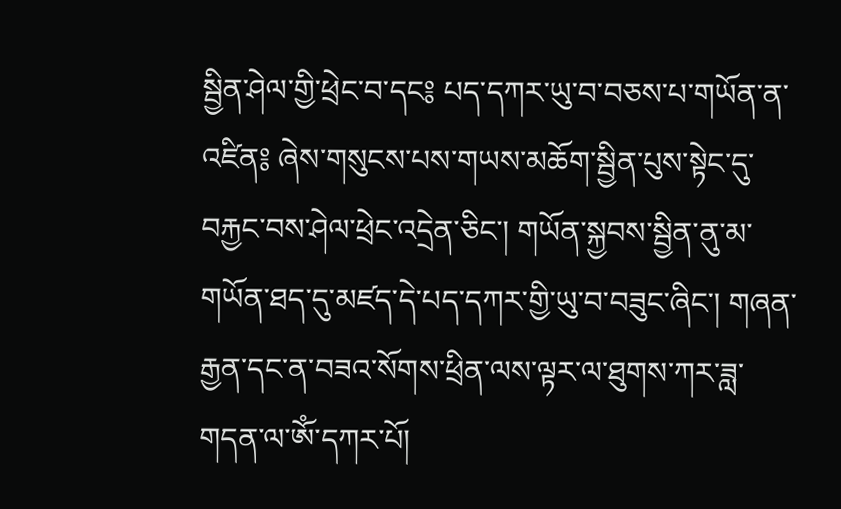སྦྱིན་ཤེལ་གྱི་ཕྲེང་བ་དང༔ པད་དཀར་ཡུ་བ་བཅས་པ་གཡོན་ན་འཛིན༔ ཞེས་གསུངས་པས་གཡས་མཆོག་སྦྱིན་པུས་སྟེང་དུ་བརྐྱང་བས་ཤེལ་ཕྲེང་འདྲེན་ཅིང་། གཡོན་སྐྱབས་སྦྱིན་ནུ་མ་གཡོན་ཐད་དུ་མཛད་དེ་པད་དཀར་གྱི་ཡུ་བ་བཟུང་ཞིང་། གཞན་རྒྱན་དང་ན་བཟའ་སོགས་ཕྲིན་ལས་ལྟར་ལ་ཐུགས་ཀར་ཟླ་གདན་ལ་ཨོཾ་དཀར་པོ།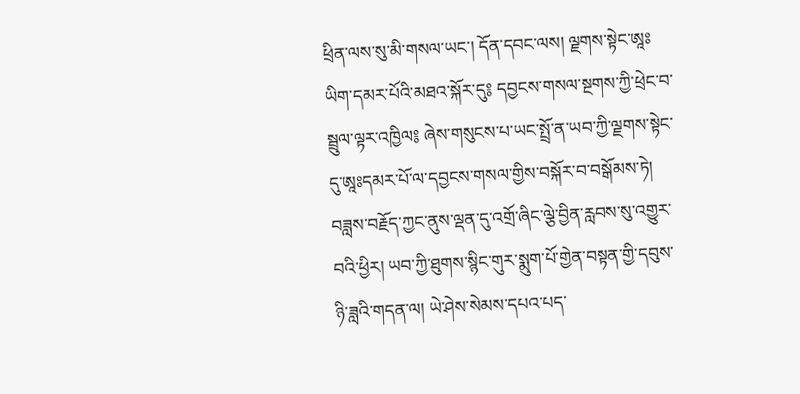ཕྲིན་ལས་སུ་མི་གསལ་ཡང་། དོན་དབང་ལས། ལྗགས་སྟེང་ཨཱཿཡིག་དམར་པོའི་མཐའ་སྐོར་དུ༔ དབྱངས་གསལ་སྔགས་ཀྱི་ཕྲེང་བ་སྦྲུལ་ལྟར་འཁྱིལ༔ ཞེས་གསུངས་པ་ཡང་སྤྲོ་ན་ཡབ་ཀྱི་ལྗགས་སྟེང་དུ་ཨཱཿདམར་པོ་ལ་དབྱངས་གསལ་གྱིས་བསྐོར་བ་བསྒོམས་ཏེ། བཟླས་བརྗོད་ཀྱང་ནུས་ལྡན་དུ་འགྲོ་ཞིང་ལྕེ་བྱིན་རླབས་སུ་འགྱུར་བའི་ཕྱིར། ཡབ་ཀྱི་ཐུགས་སྙིང་གུར་སྨུག་པོ་གྱེན་བསྟན་གྱི་དབུས་ཉི་ཟླའི་གདན་ལ། ཡེ་ཤེས་སེམས་དཔའ་པད་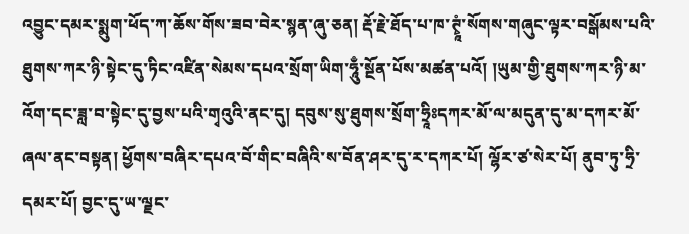འབྱུང་དམར་སྨུག་ཕོད་ཀ་ཆོས་གོས་ཟབ་བེར་སྙན་ཞུ་ཅན། རྡོ་རྗེ་ཐོད་པ་ཁ་ཊྭཱཾ་སོགས་གཞུང་ལྟར་བསྒོམས་པའི་ཐུགས་ཀར་ཉི་སྟེང་དུ་ཏིང་འཛིན་སེམས་དཔའ་སྲོག་ཡིག་ཧཱུྃ་སྔོན་པོས་མཚན་པའོ། །ཡུམ་གྱི་ཐུགས་ཀར་ཉི་མ་འོག་དང་ཟླ་བ་སྟེང་དུ་བྱས་པའི་གྭའུའི་ནང་དུ། དབུས་སུ་ཐུགས་སྲོག་ཧྲཱིཿདཀར་མོ་ལ་མདུན་དུ་མ་དཀར་མོ་ཞལ་ནང་བསྟན། ཕྱོགས་བཞིར་དཔའ་བོ་གིང་བཞིའི་ས་བོན་ཤར་དུ་ར་དཀར་པོ། ལྷོར་ཙ་སེར་པོ། ནུབ་ཏུ་ཧྲི་དམར་པོ། བྱང་དུ་ཡ་ལྗང་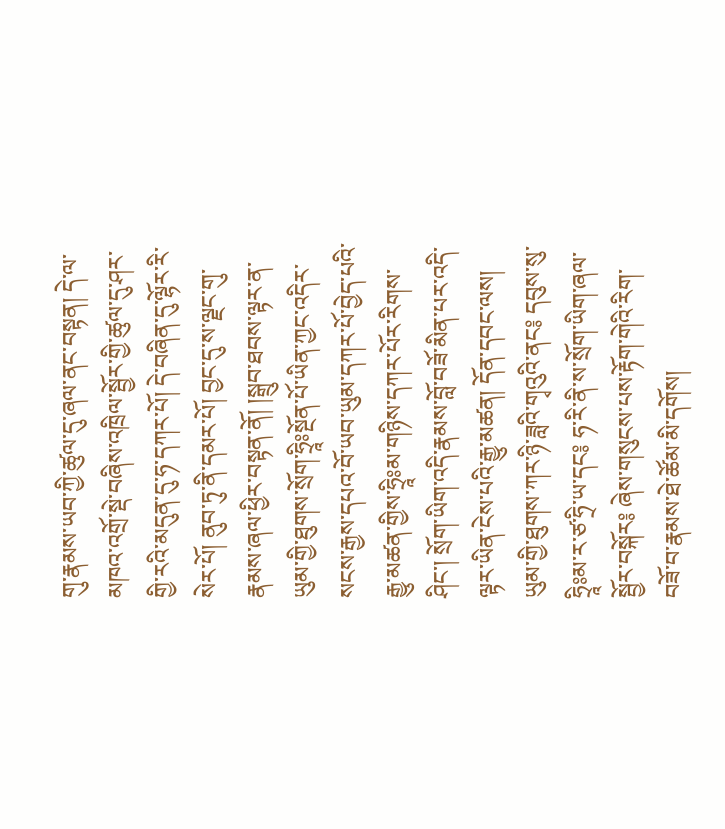གུ་རྣམས་ཡབ་ཀྱི་ཚུལ་དུ་ཞལ་ནང་བསྟན། དེ་ལ་མཁའ་འགྲོ་སྡེ་བཞིས་འཁྲིལ་སྦྱོར་གྱི་ཚུལ་དུ་ཤར་གྱི་རའི་མདུན་དུ་ཧ་དཀར་པོ། དེ་བཞིན་དུ་ལྷོར་རི་སེར་པོ། ནུབ་ཏུ་ནི་དམར་པོ། བྱང་དུ་ས་ལྗང་གུ་རྣམས་ཞལ་ཕྱིར་བསྟན་ནོ། །སྒྲུབ་ཐབས་ལྟར་ན་ཡུམ་གྱི་ཐུགས་སྲོག་ཧྲཱིཿསྔོན་པོ་ཡིན་ཀྱང་འདིར་སངས་རྒྱས་དཔའ་བོ་ཡབ་ཡུམ་དཀར་པོ་བྱེད་པའི་རྒྱུ་མཚན་གྱིས་ཧྲཱིཿམ་གཉིས་དཀར་པོར་རིགས་ཤིང་། སྲོག་ཡིག་འདི་རྣམས་བློ་བཟོ་མིན་པར་འདི་ལྟར་ཡིན་ངེས་པའི་རྒྱུ་མཚན། དོན་དབང་ལས། ཡུམ་གྱི་ཐུགས་ཀར་ཉི་ཟླའི་གྭའུའི་ནང༔ དབུས་སུ་ཧྲཱིཿམ་ར་ཙ་ཧྲི་ཡ་དང༔ ཧ་རི་ནི་ས་སྲོག་ཡིག་ཞལ་སྦྱོར་བསྐོར༔ ཞེས་གསུངས་པས་རྟོག་གེའི་རིག་བཟོ་བ་རྣམས་ཐེ་ཚོམ་མི་དགོས།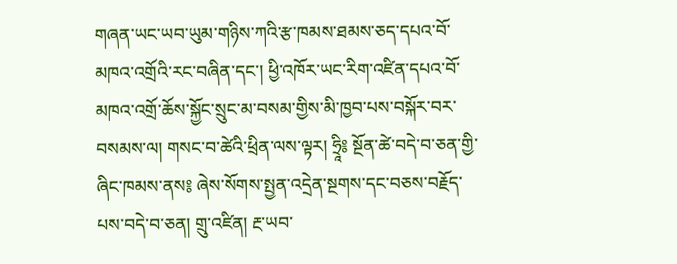གཞན་ཡང་ཡབ་ཡུམ་གཉིས་ཀའི་རྩ་ཁམས་ཐམས་ཅད་དཔའ་བོ་མཁའ་འགྲོའི་རང་བཞིན་དང་། ཕྱི་འཁོར་ཡང་རིག་འཛིན་དཔའ་བོ་མཁའ་འགྲོ་ཆོས་སྐྱོང་སྲུང་མ་བསམ་གྱིས་མི་ཁྱབ་པས་བསྐོར་བར་བསམས་ལ། གསང་བ་ཚེའི་ཕྲིན་ལས་ལྟར། ཧྲཱི༔ སྔོན་ཚེ་བདེ་བ་ཅན་གྱི་ཞིང་ཁམས་ནས༔ ཞེས་སོགས་སྤྱན་འདྲེན་སྔགས་དང་བཅས་བརྗོད་པས་བདེ་བ་ཅན། གྲུ་འཛིན། རྔ་ཡབ་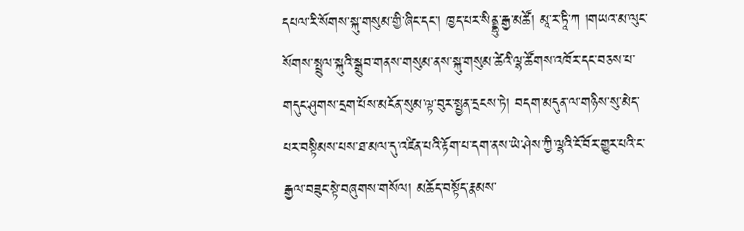དཔལ་རི་སོགས་སྐུ་གསུམ་གྱི་ཞིང་དང་། ཁྱད་པར་སིནྡྷུ་རྒྱ་མཚོ། མཱ་ར་ཏཱི་ཀ །གཡའ་མ་ལུང་སོགས་སྤྲུལ་སྐུའི་སྒྲུབ་གནས་གསུམ་ནས་སྐུ་གསུམ་ཚེའི་ལྷ་ཚོགས་འཁོར་དང་བཅས་པ་གདུང་ཤུགས་དྲག་པོས་མངོན་སུམ་ལྟ་བུར་སྤྱན་དྲངས་ཏེ། བདག་མདུན་ལ་གཉིས་སུ་མེད་པར་བསྟིམས་པས་ཐ་མལ་དུ་འཛིན་པའི་རྟོག་པ་དག་ནས་ཡེ་ཤེས་ཀྱི་ལྷའི་ངོ་བོར་གྱུར་པའི་ང་རྒྱལ་བཟུང་སྟེ་བཞུགས་གསོལ། མཆོད་བསྟོད་རྣམས་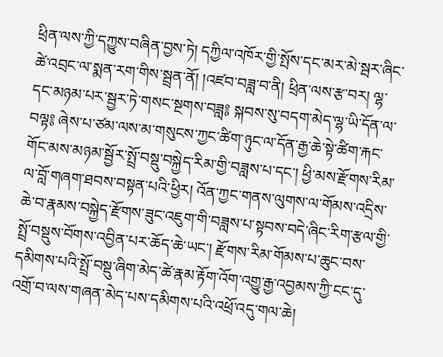ཕྲིན་ལས་ཀྱི་དཀྱུས་བཞིན་བྱས་ཏེ། དཀྱིལ་འཁོར་གྱི་སྤོས་དང་མར་མེ་སྦར་ཞིང་ཚེ་འབྲང་ལ་སྨན་རག་གིས་སྦྲན་ནོ། །འཛབ་བཟླ་བ་ནི། ཕྲིན་ལས་རྩ་བར། ལྷ་དང་མཉམ་པར་སྦྱར་ཏེ་གསང་སྔགས་བཟླ༔ སྐབས་སུ་བདག་མེད་ལྷ་ཡི་དོན་ལ་བལྟ༔ ཞེས་པ་ཙམ་ལས་མ་གསུངས་ཀྱང་ཚིག་ཉུང་ལ་དོན་རྒྱ་ཆེ་སྟེ་ཚིག་རྐང་གོང་མས་མཉམ་སྦྱོར་སྤྲོ་བསྡུ་བསྐྱེད་རིམ་གྱི་བཟླས་པ་དང་། ཕྱི་མས་རྫོགས་རིམ་ལ་བློ་གཞག་ཐབས་བསྟན་པའི་ཕྱིར། འོན་ཀྱང་གནས་ལུགས་ལ་གོམས་འདྲིས་ཆེ་བ་རྣམས་བསྐྱེད་རྫོགས་ཟུང་འཇུག་གི་བཟླས་པ་སྟབས་བདེ་ཞིང་རིག་རྩལ་གྱི་སྤྲོ་བསྡུས་བོགས་འབྱིན་པར་ཆོད་ཆེ་ཡང་། རྫོགས་རིམ་གོམས་པ་ཆུང་བས་དམིགས་པའི་སྤྲོ་བསྡུ་ཞིག་མེད་ཚེ་རྣམ་རྟོག་འོག་འགྱུ་རྒྱ་འབྱམས་ཀྱི་ངང་དུ་འགྲོ་བ་ལས་གཞན་མེད་པས་དམིགས་པའི་འཕྲོ་འདུ་གལ་ཆེ།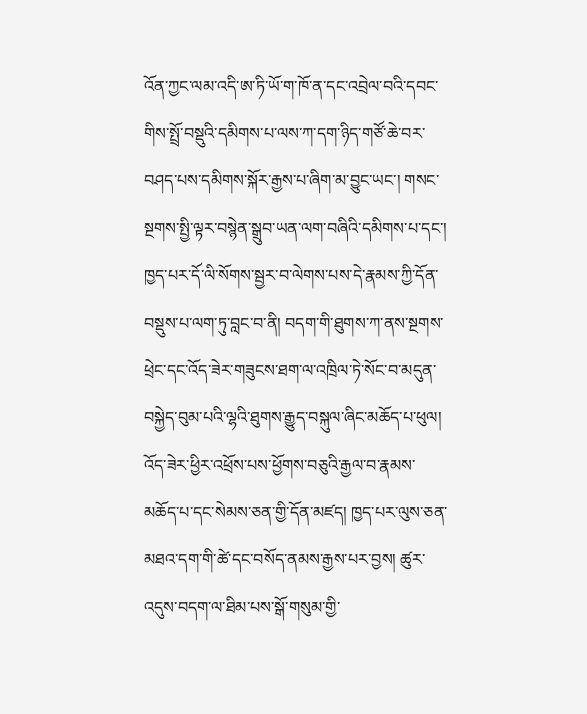འོན་ཀྱང་ལམ་འདི་ཨ་ཏི་ཡོ་ག་ཁོ་ན་དང་འབྲེལ་བའི་དབང་གིས་སྤྲོ་བསྡུའི་དམིགས་པ་ལས་ཀ་དག་ཉིད་གཙོ་ཆེ་བར་བཤད་པས་དམིགས་སྐོར་རྒྱས་པ་ཞིག་མ་བྱུང་ཡང་། གསང་སྔགས་སྤྱི་ལྟར་བསྙེན་སྒྲུབ་ཡན་ལག་བཞིའི་དམིགས་པ་དང་། ཁྱད་པར་དོ་ལི་སོགས་སྦྱར་བ་ལེགས་པས་དེ་རྣམས་ཀྱི་དོན་བསྡུས་པ་ལག་ཏུ་བླང་བ་ནི། བདག་གི་ཐུགས་ཀ་ནས་སྔགས་ཕྲེང་དང་འོད་ཟེར་གཟུངས་ཐག་ལ་འཁྲིལ་ཏེ་སོང་བ་མདུན་བསྐྱེད་བུམ་པའི་ལྷའི་ཐུགས་རྒྱུད་བསྐུལ་ཞིང་མཆོད་པ་ཕུལ། འོད་ཟེར་ཕྱིར་འཕྲོས་པས་ཕྱོགས་བཅུའི་རྒྱལ་བ་རྣམས་མཆོད་པ་དང་སེམས་ཅན་གྱི་དོན་མཛད། ཁྱད་པར་ལུས་ཅན་མཐའ་དག་གི་ཚེ་དང་བསོད་ནམས་རྒྱས་པར་བྱས། ཚུར་འདུས་བདག་ལ་ཐིམ་པས་སྒོ་གསུམ་གྱི་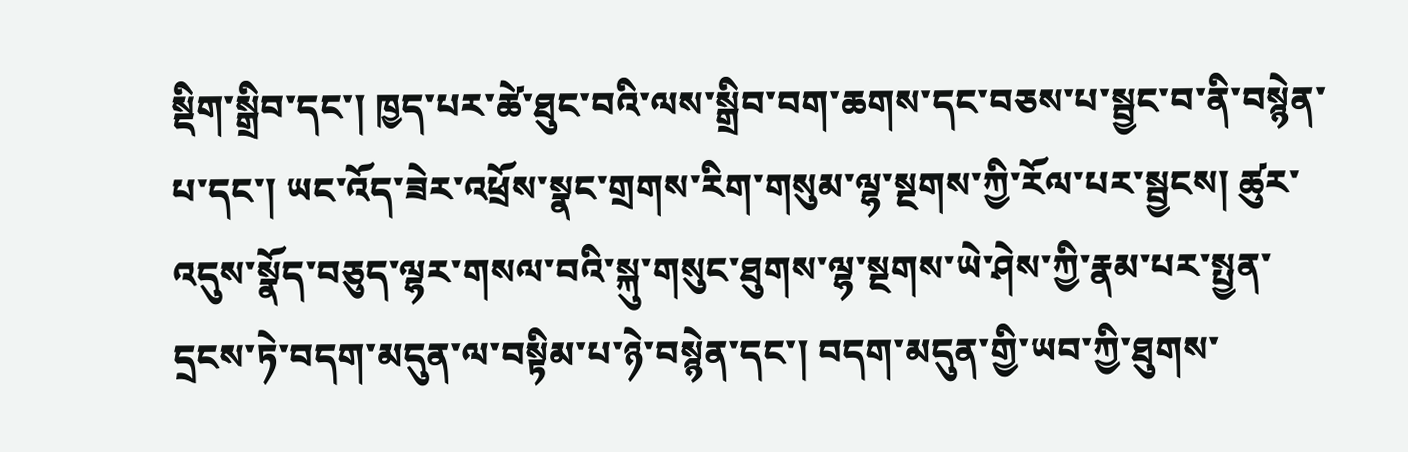སྡིག་སྒྲིབ་དང་། ཁྱད་པར་ཚེ་ཐུང་བའི་ལས་སྒྲིབ་བག་ཆགས་དང་བཅས་པ་སྦྱང་བ་ནི་བསྙེན་པ་དང་། ཡང་འོད་ཟེར་འཕྲོས་སྣང་གྲགས་རིག་གསུམ་ལྷ་སྔགས་ཀྱི་རོལ་པར་སྦྱངས། ཚུར་འདུས་སྣོད་བཅུད་ལྷར་གསལ་བའི་སྐུ་གསུང་ཐུགས་ལྷ་སྔགས་ཡེ་ཤེས་ཀྱི་རྣམ་པར་སྤྱན་དྲངས་ཏེ་བདག་མདུན་ལ་བསྟིམ་པ་ཉེ་བསྙེན་དང་། བདག་མདུན་གྱི་ཡབ་ཀྱི་ཐུགས་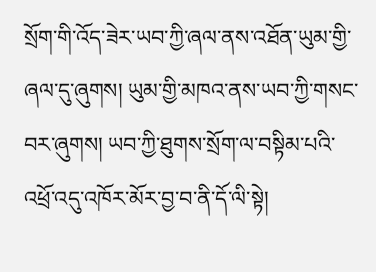སྲོག་གི་འོད་ཟེར་ཡབ་ཀྱི་ཞལ་ནས་འཐོན་ཡུམ་གྱི་ཞལ་དུ་ཞུགས། ཡུམ་གྱི་མཁའ་ནས་ཡབ་ཀྱི་གསང་བར་ཞུགས། ཡབ་ཀྱི་ཐུགས་སྲོག་ལ་བསྟིམ་པའི་འཕྲོ་འདུ་འཁོར་མོར་བྱ་བ་ནི་དོ་ལི་སྟེ།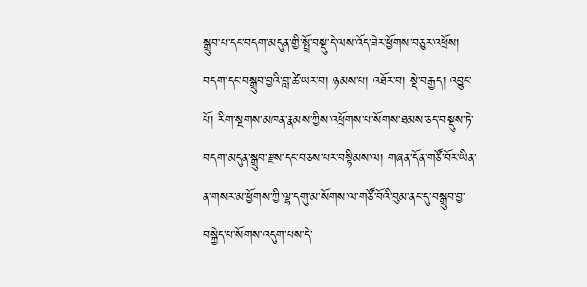སྒྲུབ་པ་དང་བདག་མདུན་གྱི་སྤྲོ་བསྡུ་དེ་ལས་འོད་ཟེར་ཕྱོགས་བཅུར་འཕྲོས། བདག་དང་བསྒྲུབ་བྱའི་བླ་ཚེ་ཡར་བ། ཉམས་པ། འཐོར་བ། སྡེ་བརྒྱད། འབྱུང་པོ། རིག་སྔགས་མཁན་རྣམས་ཀྱིས་འཕྲོགས་པ་སོགས་ཐམས་ཅད་བསྡུས་ཏེ་བདག་མདུན་སྒྲུབ་རྫས་དང་བཅས་པར་བསྟིམས་ལ། གཞན་དོན་གཙོ་བོར་ཡིན་ན་གསར་མ་ཕྱོགས་ཀྱི་ལྷ་དགུ་མ་སོགས་ལ་གཙོ་བོའི་བུམ་ནང་དུ་བསྒྲུབ་བྱ་བསྐྱེད་པ་སོགས་འདུག་པས་དེ་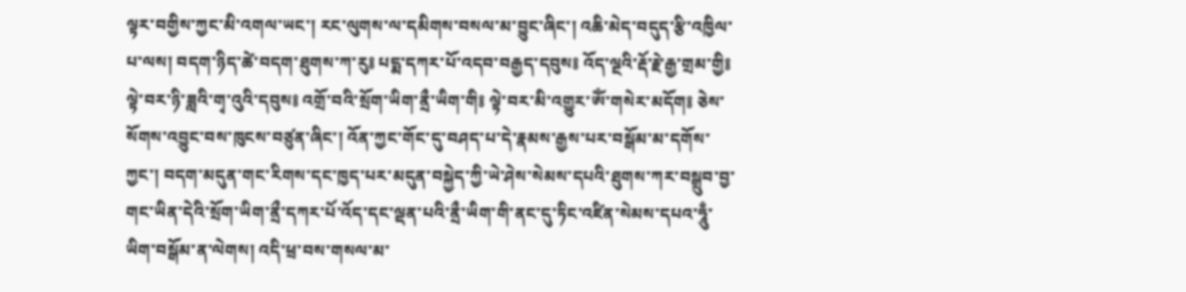ལྟར་བགྱིས་ཀྱང་མི་འགལ་ཡང་། རང་ལུགས་ལ་དམིགས་བསལ་མ་བྱུང་ཞིང་། འཆི་མེད་བདུད་རྩི་འཁྱིལ་པ་ལས། བདག་ཉིད་ཚེ་བདག་ཐུགས་ཀ་རུ༔ པདྨ་དཀར་པོ་འདབ་བརྒྱད་དབུས༔ འོད་ལྔའི་རྡོ་རྗེ་རྒྱ་གྲམ་གྱི༔ ལྟེ་བར་ཉི་ཟླའི་གྭ་འུའི་དབུས༔ འགྲོ་བའི་སྲོག་ཡིག་ནྲྀ་ཡིག་གི༔ ལྟེ་བར་མི་འགྱུར་ཨོཾ་གསེར་མདོག༔ ཅེས་སོགས་འབྱུང་བས་ཁུངས་བཙུན་ཞིང་། འོན་ཀྱང་གོང་དུ་བཤད་པ་དེ་རྣམས་རྒྱས་པར་བསྒོམ་མ་དགོས་ཀྱང་། བདག་མདུན་གང་རིགས་དང་ཁྱད་པར་མདུན་བསྐྱེད་ཀྱི་ཡེ་ཤེས་སེམས་དཔའི་ཐུགས་ཀར་བསྒྲུབ་བྱ་གང་ཡིན་དེའི་སྲོག་ཡིག་ནྲྀ་དཀར་པོ་འོད་དང་ལྡན་པའི་ནྲྀ་ཡིག་གི་ནང་དུ་ཏིང་འཛིན་སེམས་དཔའ་ཧཱུྃ་ཡིག་བསྒོམ་ན་ལེགས། འདི་ཕྲ་བས་གསལ་མ་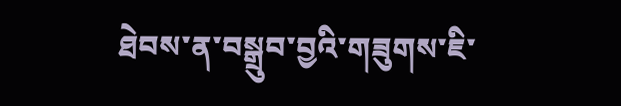ཐེབས་ན་བསྒྲུབ་བྱའི་གཟུགས་ཇི་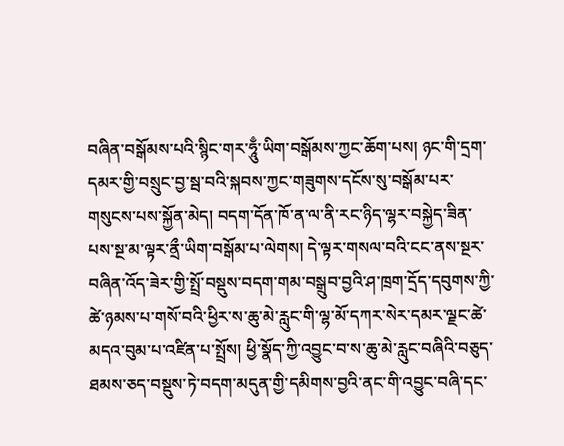བཞིན་བསྒོམས་པའི་སྙིང་གར་ཧཱུྃ་ཡིག་བསྒོམས་ཀྱང་ཆོག་པས། ཉང་གི་དྲག་དམར་གྱི་བསྲུང་བྱ་སྦ་བའི་སྐབས་ཀྱང་གཟུགས་དངོས་སུ་བསྒོམ་པར་གསུངས་པས་སྐྱོན་མེད། བདག་དོན་ཁོ་ན་ལ་ནི་རང་ཉིད་ལྷར་བསྐྱེད་ཟིན་པས་སྔ་མ་ལྟར་ནྲྀ་ཡིག་བསྒོམ་པ་ལེགས། དེ་ལྟར་གསལ་བའི་ངང་ནས་སྔར་བཞིན་འོད་ཟེར་གྱི་སྤྲོ་བསྡུས་བདག་གམ་བསྒྲུབ་བྱའི་ཤ་ཁྲག་དྲོད་དབུགས་ཀྱི་ཚེ་ཉམས་པ་གསོ་བའི་ཕྱིར་ས་ཆུ་མེ་རླུང་གི་ལྷ་མོ་དཀར་སེར་དམར་ལྗང་ཚེ་མདའ་བུམ་པ་འཛིན་པ་སྤྲོས། ཕྱི་སྣོད་ཀྱི་འབྱུང་བ་ས་ཆུ་མེ་རླུང་བཞིའི་བཅུད་ཐམས་ཅད་བསྡུས་ཏེ་བདག་མདུན་གྱི་དམིགས་བྱའི་ནང་གི་འབྱུང་བཞི་དང་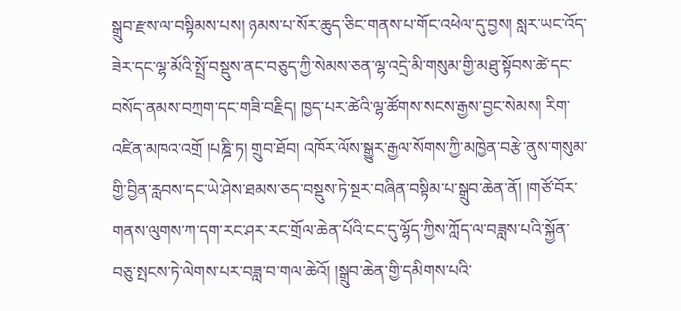སྒྲུབ་རྫས་ལ་བསྟིམས་པས། ཉམས་པ་སོར་ཆུད་ཅིང་གནས་པ་གོང་འཕེལ་དུ་བྱས། སླར་ཡང་འོད་ཟེར་དང་ལྷ་མོའི་སྤྲོ་བསྡུས་ནང་བཅུད་ཀྱི་སེམས་ཅན་ལྷ་འདྲེ་མི་གསུམ་གྱི་མཐུ་སྟོབས་ཚེ་དང་བསོད་ནམས་བཀྲག་དང་གཟི་བརྗིད། ཁྱད་པར་ཚེའི་ལྷ་ཚོགས་སངས་རྒྱས་བྱང་སེམས། རིག་འཛིན་མཁའ་འགྲོ །པཎྜི་ཏ། གྲུབ་ཐོབ། འཁོར་ལོས་སྒྱུར་རྒྱལ་སོགས་ཀྱི་མཁྱེན་བརྩེ་ནུས་གསུམ་གྱི་བྱིན་རླབས་དང་ཡེ་ཤེས་ཐམས་ཅད་བསྡུས་ཏེ་སྔར་བཞིན་བསྟིམ་པ་སྒྲུབ་ཆེན་ནོ། །གཙོ་བོར་གནས་ལུགས་ཀ་དག་རང་ཤར་རང་གྲོལ་ཆེན་པོའི་ངང་དུ་ལྷོད་ཀྱིས་ཀློད་ལ་བཟླས་པའི་སྐྱོན་བཅུ་སྤངས་ཏེ་ལེགས་པར་བཟླ་བ་གལ་ཆེའོ། །སྒྲུབ་ཆེན་གྱི་དམིགས་པའི་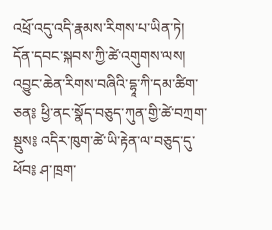འཕྲོ་འདུ་འདི་རྣམས་རིགས་པ་ཡིན་ཏེ། དོན་དབང་སྐབས་ཀྱི་ཚེ་འགུགས་ལས། འབྱུང་ཆེན་རིགས་བཞིའི་དྷཱ་ཀི་དམ་ཚིག་ཅན༔ ཕྱི་ནང་སྣོད་བཅུད་ཀུན་གྱི་ཚེ་བཀྲག་སྡུས༔ འདིར་ཁུག་ཚེ་ཡི་རྟེན་ལ་བཅུད་དུ་ཕོབ༔ ཤ་ཁྲག་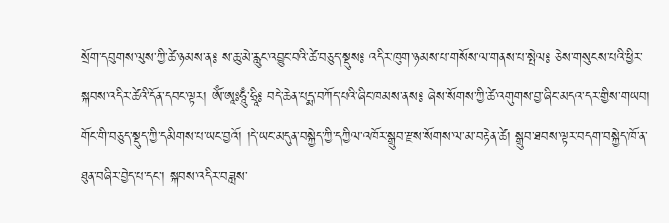སྲོག་དབུགས་ལུས་ཀྱི་ཚེ་ཉམས་ན༔ ས་ཆུ་མེ་རླུང་འབྱུང་བའི་ཚེ་བཅུད་སྡུས༔ འདིར་ཁུག་ཉམས་པ་གསོས་ལ་གནས་པ་སྤེལ༔ ཅེས་གསུངས་པའི་ཕྱིར་སྐབས་འདིར་ཚེའི་དོན་དབང་ལྟར། ཨོཾ་ཨཱཿཧཱུྃ་ཧྲཱི༔ བདེ་ཆེན་པདྨ་བཀོད་པའི་ཞིང་ཁམས་ནས༔ ཞེས་སོགས་ཀྱི་ཚེ་འགུགས་བྱ་ཞིང་མདའ་དར་གྱིས་གཡབ། གོང་གི་བཅུད་སྡུད་ཀྱི་དམིགས་པ་ཡང་བྱའོ། །དེ་ཡང་མདུན་བསྐྱེད་ཀྱི་དཀྱིལ་འཁོར་སྒྲུབ་རྫས་སོགས་ལ་མ་བརྟེན་ཚེ། སྒྲུབ་ཐབས་ལྟར་བདག་བསྐྱེད་ཁོ་ན་ཐུན་བཞིར་བྱེད་པ་དང་། སྐབས་འདིར་བཟླས་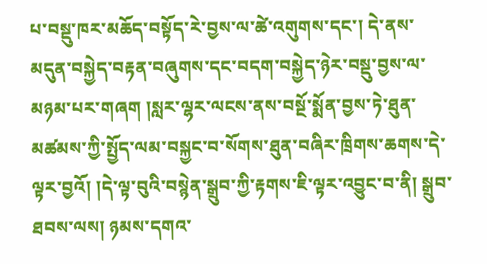པ་བསྡུ་ཁར་མཆོད་བསྟོད་རེ་བྱས་ལ་ཚེ་འགུགས་དང་། དེ་ནས་མདུན་བསྐྱེད་བརྟན་བཞུགས་དང་བདག་བསྐྱེད་ཉེར་བསྡུ་བྱས་ལ་མཉམ་པར་གཞག །སླར་ལྷར་ལངས་ནས་བསྔོ་སྨོན་བྱས་ཏེ་ཐུན་མཚམས་ཀྱི་སྤྱོད་ལམ་བསྐྱང་བ་སོགས་ཐུན་བཞིར་ཁྲིགས་ཆགས་དེ་ལྟར་བྱའོ། །དེ་ལྟ་བུའི་བསྙེན་སྒྲུབ་ཀྱི་རྟགས་ཇི་ལྟར་འབྱུང་བ་ནི། སྒྲུབ་ཐབས་ལས། ཉམས་དགའ་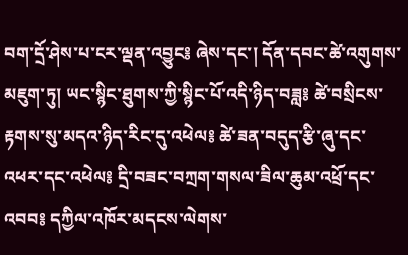བག་དྲོ་ཤེས་པ་ངར་ལྡན་འབྱུང༔ ཞེས་དང་། དོན་དབང་ཚེ་འགུགས་མཇུག་ཏུ། ཡང་སྙིང་ཐུགས་ཀྱི་སྙིང་པོ་འདི་ཉིད་བཟླ༔ ཚེ་བསྲིངས་རྟགས་སུ་མདའ་ཉིད་རིང་དུ་འཕེལ༔ ཚེ་ཟན་བདུད་རྩི་ཞུ་དང་འཕར་དང་འཕེལ༔ དྲི་བཟང་བཀྲག་གསལ་ཟིལ་ཆུམ་འཕྲོ་དང་འབབ༔ དཀྱིལ་འཁོར་མདངས་ལེགས་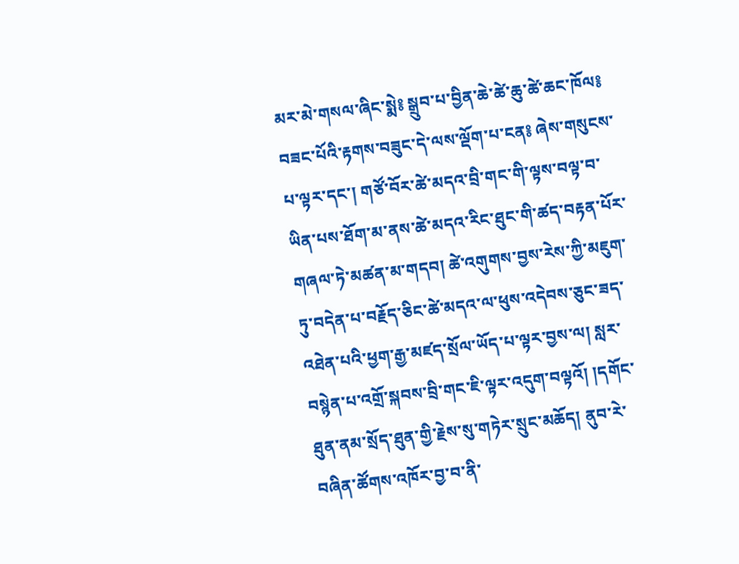མར་མེ་གསལ་ཞིང་སྨེ༔ སྒྲུབ་པ་བྱིན་ཆེ་ཚེ་ཆུ་ཚེ་ཆང་ཁོལ༔ བཟང་པོའི་རྟགས་བཟུང་དེ་ལས་ལྡོག་པ་ངན༔ ཞེས་གསུངས་པ་ལྟར་དང་། གཙོ་བོར་ཚེ་མདའ་བྲི་གང་གི་ལྟས་བལྟ་བ་ཡིན་པས་ཐོག་མ་ནས་ཚེ་མདའ་རིང་ཐུང་གི་ཚད་བརྟན་པོར་གཞལ་ཏེ་མཚན་མ་གདབ། ཚེ་འགུགས་བྱས་རེས་ཀྱི་མཇུག་ཏུ་བདེན་པ་བརྗོད་ཅིང་ཚེ་མདའ་ལ་ཕུས་འདེབས་ཅུང་ཟད་འཐེན་པའི་ཕྱག་རྒྱ་མཛད་སྲོལ་ཡོད་པ་ལྟར་བྱས་ལ། སླར་བསྙེན་པ་འགྲོ་སྐབས་བྲི་གང་ཇི་ལྟར་འདུག་བལྟའོ། །དགོང་ཐུན་ནམ་སྲོད་ཐུན་གྱི་རྗེས་སུ་གཏེར་སྲུང་མཆོད། ནུབ་རེ་བཞིན་ཚོགས་འཁོར་བྱ་བ་ནི་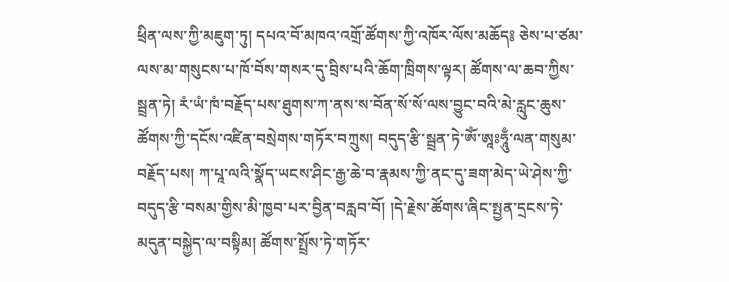ཕྲིན་ལས་ཀྱི་མཇུག་ཏུ། དཔའ་བོ་མཁའ་འགྲོ་ཚོགས་ཀྱི་འཁོར་ལོས་མཆོད༔ ཅེས་པ་ཙམ་ལས་མ་གསུངས་པ་ཁོ་བོས་གསར་དུ་བྲིས་པའི་ཆོག་ཁྲིགས་ལྟར། ཚོགས་ལ་ཆབ་ཀྱིས་སྦྲན་ཏེ། རཾ་ཡཾ་ཁཾ་བརྗོད་པས་ཐུགས་ཀ་ནས་ས་བོན་སོ་སོ་ལས་བྱུང་བའི་མེ་རླུང་ཆུས་ཚོགས་ཀྱི་དངོས་འཛིན་བསྲེགས་གཏོར་བཀྲུས། བདུད་རྩི་སྦྲན་ཏེ་ཨོཾ་ཨཱཿཧཱུྃ་ལན་གསུམ་བརྗོད་པས། ཀ་པཱ་ལའི་སྣོད་ཡངས་ཤིང་རྒྱ་ཆེ་བ་རྣམས་ཀྱི་ནང་དུ་ཟག་མེད་ཡེ་ཤེས་ཀྱི་བདུད་རྩི་བསམ་གྱིས་མི་ཁྱབ་པར་བྱིན་བརླབ་བོ། །དེ་རྗེས་ཚོགས་ཞིང་སྤྱན་དྲངས་ཏེ་མདུན་བསྐྱེད་ལ་བསྟིམ། ཚོགས་སྤྲོས་ཏེ་གཏོར་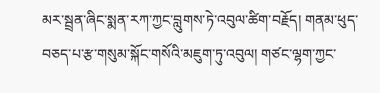མར་སྦྲན་ཞིང་སྨན་རཀ་ཀྱང་བླུགས་ཏེ་འབུལ་ཚིག་བརྗོད། གནམ་ཕུད་བཅད་པ་རྩ་གསུམ་སྐོང་གསོའི་མཇུག་ཏུ་འབུལ། གཙང་ལྷག་ཀྱང་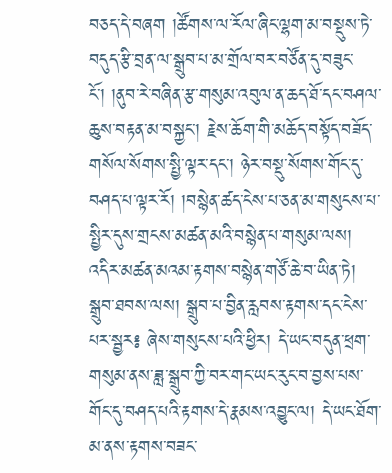བཅད་དེ་བཞག །ཚོགས་ལ་རོལ་ཞིང་ལྷག་མ་བསྡུས་ཏེ་བདུད་རྩི་བྲན་ལ་སྒྲུབ་པ་མ་གྲོལ་བར་བཙོན་དུ་བཟུང་ངོ་། །ནུབ་རེ་བཞིན་རྩ་གསུམ་འབུལ་ན་ཆད་ཐོ་དང་བཤལ་ཆུས་བརྟན་མ་བསྐྱང་། རྗེས་ཆོག་གི་མཆོད་བསྟོད་བཟོད་གསོལ་སོགས་སྤྱི་ལྟར་དང་། ཉེར་བསྡུ་སོགས་གོང་དུ་བཤད་པ་ལྟར་རོ། །བསྙེན་ཚད་ངེས་པ་ཅན་མ་གསུངས་པ་སྤྱིར་དུས་གྲངས་མཚན་མའི་བསྙེན་པ་གསུམ་ལས། འདིར་མཚན་མའམ་རྟགས་བསྙེན་གཙོ་ཆེ་བ་ཡིན་ཏེ། སྒྲུབ་ཐབས་ལས། སྒྲུབ་པ་བྱིན་རླབས་རྟགས་དང་ངེས་པར་སྦྱར༔ ཞེས་གསུངས་པའི་ཕྱིར། དེ་ཡང་བདུན་ཕྲག་གསུམ་ནས་ཟླ་སྒྲུབ་ཀྱི་བར་གང་ཡང་རུང་བ་བྱས་པས་གོང་དུ་བཤད་པའི་རྟགས་དེ་རྣམས་འབྱུང་ལ། དེ་ཡང་ཐོག་མ་ནས་རྟགས་བཟང་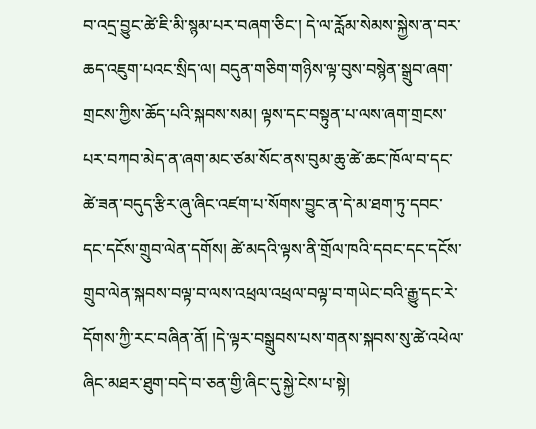བ་འདྲ་བྱུང་ཚེ་ཇི་མི་སྙམ་པར་བཞག་ཅིང་། དེ་ལ་རློམ་སེམས་སྐྱེས་ན་བར་ཆད་འཇུག་པའང་སྲིད་ལ། བདུན་གཅིག་གཉིས་ལྟ་བུས་བསྙེན་སྒྲུབ་ཞག་གྲངས་ཀྱིས་ཆོད་པའི་སྐབས་སམ། ལྟས་དང་བསྟུན་པ་ལས་ཞག་གྲངས་པར་བཀབ་མེད་ན་ཞག་མང་ཙམ་སོང་ནས་བུམ་ཆུ་ཚེ་ཆང་ཁོལ་བ་དང་ཚེ་ཟན་བདུད་རྩིར་ཞུ་ཞིང་འཛག་པ་སོགས་བྱུང་ན་དེ་མ་ཐག་ཏུ་དབང་དང་དངོས་གྲུབ་ལེན་དགོས། ཚེ་མདའི་ལྟས་ནི་གྲོལ་ཁའི་དབང་དང་དངོས་གྲུབ་ལེན་སྐབས་བལྟ་བ་ལས་འཕྲལ་འཕྲལ་བལྟ་བ་གཡེང་བའི་རྒྱུ་དང་རེ་དོགས་ཀྱི་རང་བཞིན་ནོ། །དེ་ལྟར་བསྒྲུབས་པས་གནས་སྐབས་སུ་ཚེ་འཕེལ་ཞིང་མཐར་ཐུག་བདེ་བ་ཅན་གྱི་ཞིང་དུ་སྐྱེ་ངེས་པ་སྟེ།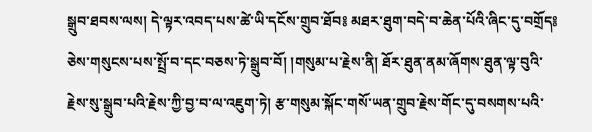སྒྲུབ་ཐབས་ལས། དེ་ལྟར་འབད་པས་ཚེ་ཡི་དངོས་གྲུབ་ཐོབ༔ མཐར་ཐུག་བདེ་བ་ཆེན་པོའི་ཞིང་དུ་བགྲོད༔ ཅེས་གསུངས་པས་སྤྲོ་བ་དང་བཅས་ཏེ་སྒྲུབ་བོ། །གསུམ་པ་རྗེས་ནི། ཐོར་ཐུན་ནམ་ཞོགས་ཐུན་ལྟ་བུའི་རྗེས་སུ་སྒྲུབ་པའི་རྗེས་ཀྱི་བྱ་བ་ལ་འཇུག་ཏེ། རྩ་གསུམ་སྐོང་གསོ་ཡན་གྲུབ་རྗེས་གོང་དུ་བསགས་པའི་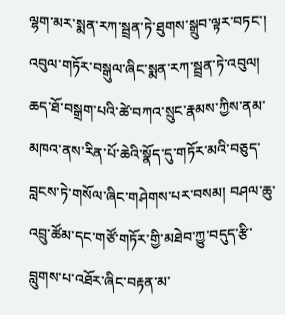ལྷག་མར་སྨན་རཀ་སྦྲན་ཏེ་ཐུགས་སྒྲུབ་ལྟར་བཏང་། འབུལ་གཏོར་བསྒུལ་ཞིང་སྨན་རཀ་སྦྲན་ཏེ་འབུལ། ཆད་ཐོ་བསྒྲག་པའི་ཚེ་བཀའ་སྲུང་རྣམས་ཀྱིས་ནམ་མཁའ་ནས་རིན་པོ་ཆེའི་སྣོད་དུ་གཏོར་མའི་བཅུད་བླངས་ཏེ་གསོལ་ཞིང་གཤེགས་པར་བསམ། བཤལ་ཆུ་འབྲུ་ཚོམ་དང་གཙོ་གཏོར་གྱི་མཐེབ་ཀྱུ་བདུད་རྩི་བླུགས་པ་འཐོར་ཞིང་བརྟན་མ་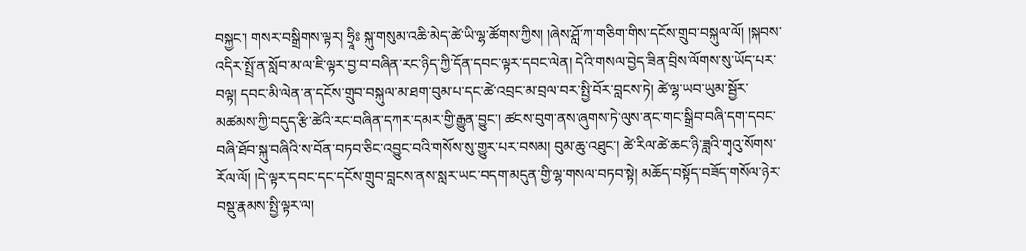བསྐྱང་། གསར་བསྒྲིགས་ལྟར། ཧྲཱིཿ སྐུ་གསུམ་འཆི་མེད་ཚེ་ཡི་ལྷ་ཚོགས་ཀྱིས། །ཞེས་ཤློ་ཀ་གཅིག་གིས་དངོས་གྲུབ་བསྐུལ་ལོ། །སྐབས་འདིར་སྤྲོ་ན་སློབ་མ་ལ་ཇི་ལྟར་བྱ་བ་བཞིན་རང་ཉིད་ཀྱི་དོན་དབང་ལྟར་དབང་ལེན། དེའི་གསལ་བྱེད་ཟིན་བྲིས་ལོགས་སུ་ཡོད་པར་བལྟ། དབང་མི་ལེན་ན་དངོས་གྲུབ་བསྐུལ་མ་ཐག་བུམ་པ་དང་ཚེ་འབྲང་མ་བྲལ་བར་སྤྱི་བོར་བླངས་ཏེ། ཚེ་ལྷ་ཡབ་ཡུམ་སྦྱོར་མཚམས་ཀྱི་བདུད་རྩི་ཚེའི་རང་བཞིན་དཀར་དམར་གྱི་རྒྱུན་བྱུང་། ཚངས་བུག་ནས་ཞུགས་ཏེ་ལུས་ནང་གང་སྒྲིབ་བཞི་དག་དབང་བཞི་ཐོབ་སྐུ་བཞིའི་ས་བོན་བཏབ་ཅིང་འབྱུང་བའི་གསོས་སུ་གྱུར་པར་བསམ། བུམ་ཆུ་འཐུང་། ཚེ་རིལ་ཚེ་ཆང་ཉི་ཟླའི་གྭའུ་སོགས་རོལ་ལོ། །དེ་ལྟར་དབང་དང་དངོས་གྲུབ་བླངས་ནས་སླར་ཡང་བདག་མདུན་གྱི་ལྷ་གསལ་བཏབ་སྟེ། མཆོད་བསྟོད་བཟོད་གསོལ་ཉེར་བསྡུ་རྣམས་སྤྱི་ལྟར་ལ།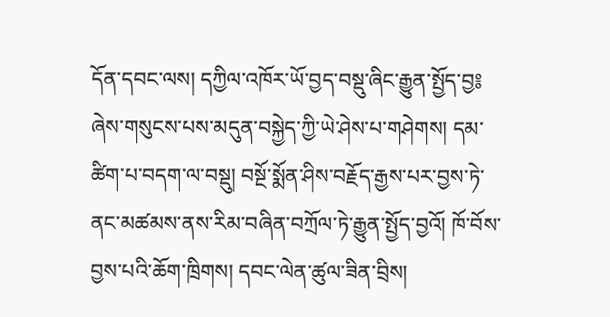དོན་དབང་ལས། དཀྱིལ་འཁོར་ཡོ་བྱད་བསྡུ་ཞིང་རྒྱུན་སྤྱོད་བྱ༔ ཞེས་གསུངས་པས་མདུན་བསྐྱེད་ཀྱི་ཡེ་ཤེས་པ་གཤེགས། དམ་ཚིག་པ་བདག་ལ་བསྡུ། བསྔོ་སྨོན་ཤིས་བརྗོད་རྒྱས་པར་བྱས་ཏེ་ནང་མཚམས་ནས་རིམ་བཞིན་བཀྲོལ་ཏེ་རྒྱུན་སྤྱོད་བྱའོ། ཁོ་བོས་བྱས་པའི་ཆོག་ཁྲིགས། དབང་ལེན་ཚུལ་ཟིན་བྲིས།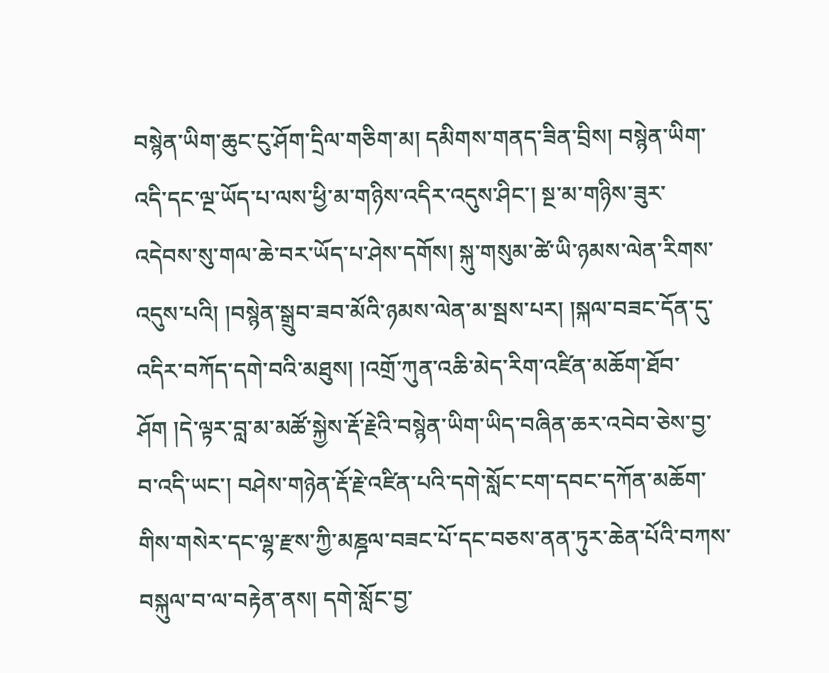བསྙེན་ཡིག་ཆུང་ངུ་ཤོག་དྲིལ་གཅིག་མ། དམིགས་གནད་ཟིན་བྲིས། བསྙེན་ཡིག་འདི་དང་ལྔ་ཡོད་པ་ལས་ཕྱི་མ་གཉིས་འདིར་འདུས་ཤིང་། སྔ་མ་གཉིས་ཟུར་འདེབས་སུ་གལ་ཆེ་བར་ཡོད་པ་ཤེས་དགོས། སྐུ་གསུམ་ཚེ་ཡི་ཉམས་ལེན་རིགས་འདུས་པའི། །བསྙེན་སྒྲུབ་ཟབ་མོའི་ཉམས་ལེན་མ་སྦས་པར། །སྐལ་བཟང་དོན་དུ་འདིར་བཀོད་དགེ་བའི་མཐུས། །འགྲོ་ཀུན་འཆི་མེད་རིག་འཛིན་མཆོག་ཐོབ་ཤོག །དེ་ལྟར་བླ་མ་མཚོ་སྐྱེས་རྡོ་རྗེའི་བསྙེན་ཡིག་ཡིད་བཞིན་ཆར་འབེབ་ཅེས་བྱ་བ་འདི་ཡང་། བཤེས་གཉེན་རྡོ་རྗེ་འཛིན་པའི་དགེ་སློང་ངག་དབང་དཀོན་མཆོག་གིས་གསེར་དང་ལྷ་རྫས་ཀྱི་མཎྜལ་བཟང་པོ་དང་བཅས་ནན་ཏུར་ཆེན་པོའི་བཀས་བསྐུལ་བ་ལ་བརྟེན་ནས། དགེ་སློང་བྱ་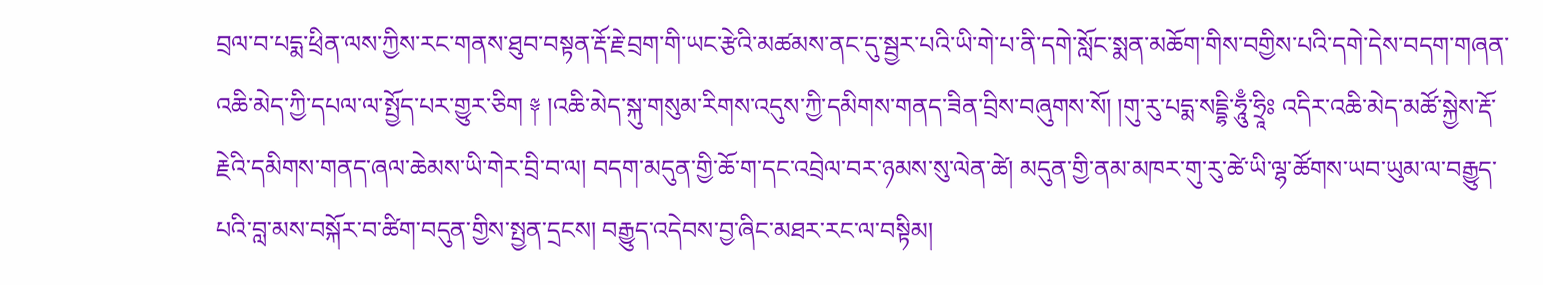བྲལ་བ་པདྨ་ཕྲིན་ལས་ཀྱིས་རང་གནས་ཐུབ་བསྟན་རྡོ་རྗེ་བྲག་གི་ཡང་རྩེའི་མཚམས་ནང་དུ་སྦྱར་པའི་ཡི་གེ་པ་ནི་དགེ་སློང་སྨན་མཆོག་གིས་བགྱིས་པའི་དགེ་དེས་བདག་གཞན་འཆི་མེད་ཀྱི་དཔལ་ལ་སྤྱོད་པར་གྱུར་ཅིག ༈ །འཆི་མེད་སྐུ་གསུམ་རིགས་འདུས་ཀྱི་དམིགས་གནད་ཟིན་བྲིས་བཞུགས་སོ། །གུ་རུ་པདྨ་སདྡྷི་ཧཱུྃ་ཧྲཱིཿ འདིར་འཆི་མེད་མཚོ་སྐྱེས་རྡོ་རྗེའི་དམིགས་གནད་ཞལ་ཆེམས་ཡི་གེར་བྲི་བ་ལ། བདག་མདུན་གྱི་ཆོ་ག་དང་འབྲེལ་བར་ཉམས་སུ་ལེན་ཚེ། མདུན་གྱི་ནམ་མཁར་གུ་རུ་ཚེ་ཡི་ལྷ་ཚོགས་ཡབ་ཡུམ་ལ་བརྒྱུད་པའི་བླ་མས་བསྐོར་བ་ཚིག་བདུན་གྱིས་སྤྱན་དྲངས། བརྒྱུད་འདེབས་བྱ་ཞིང་མཐར་རང་ལ་བསྟིམ།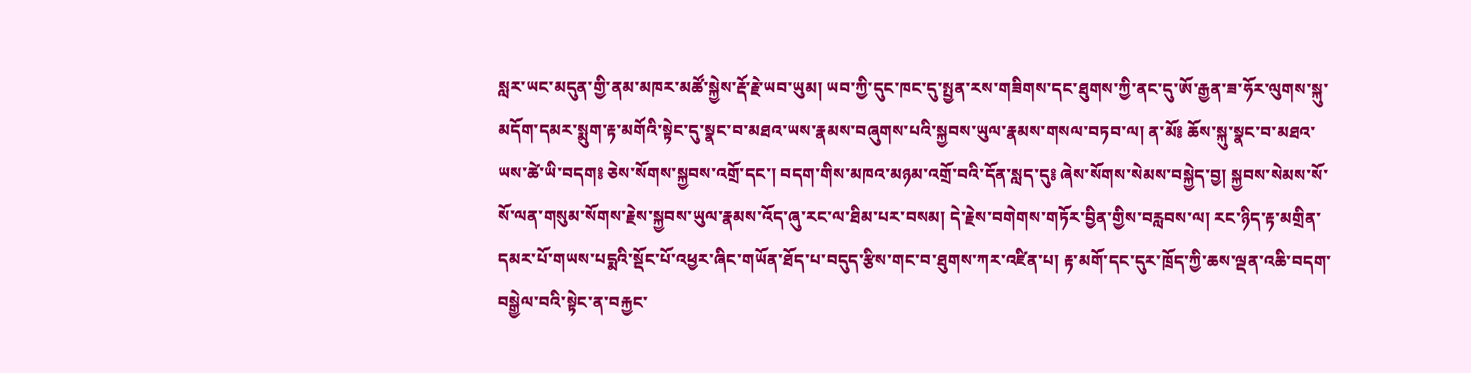སླར་ཡང་མདུན་གྱི་ནམ་མཁར་མཚོ་སྐྱེས་རྡོ་རྗེ་ཡབ་ཡུམ། ཡབ་ཀྱི་དུང་ཁང་དུ་སྤྱན་རས་གཟིགས་དང་ཐུགས་ཀྱི་ནང་དུ་ཨོ་རྒྱན་ཟ་ཧོར་ལུགས་སྐུ་མདོག་དམར་སྨུག་རྟ་མགོའི་སྟེང་དུ་སྣང་བ་མཐའ་ཡས་རྣམས་བཞུགས་པའི་སྐྱབས་ཡུལ་རྣམས་གསལ་བཏབ་ལ། ན་མོ༔ ཆོས་སྐུ་སྣང་བ་མཐའ་ཡས་ཚེ་ཡི་བདག༔ ཅེས་སོགས་སྐྱབས་འགྲོ་དང་། བདག་གིས་མཁའ་མཉམ་འགྲོ་བའི་དོན་སླད་དུ༔ ཞེས་སོགས་སེམས་བསྐྱེད་བྱ། སྐྱབས་སེམས་སོ་སོ་ལན་གསུམ་སོགས་རྗེས་སྐྱབས་ཡུལ་རྣམས་འོད་ཞུ་རང་ལ་ཐིམ་པར་བསམ། དེ་རྗེས་བགེགས་གཏོར་བྱིན་གྱིས་བརླབས་ལ། རང་ཉིད་རྟ་མགྲིན་དམར་པོ་གཡས་པདྨའི་སྡོང་པོ་འཕྱར་ཞིང་གཡོན་ཐོད་པ་བདུད་རྩིས་གང་བ་ཐུགས་ཀར་འཛིན་པ། རྟ་མགོ་དང་དུར་ཁྲོད་ཀྱི་ཆས་ལྡན་འཆི་བདག་བསྒྱེལ་བའི་སྟེང་ན་བརྐྱང་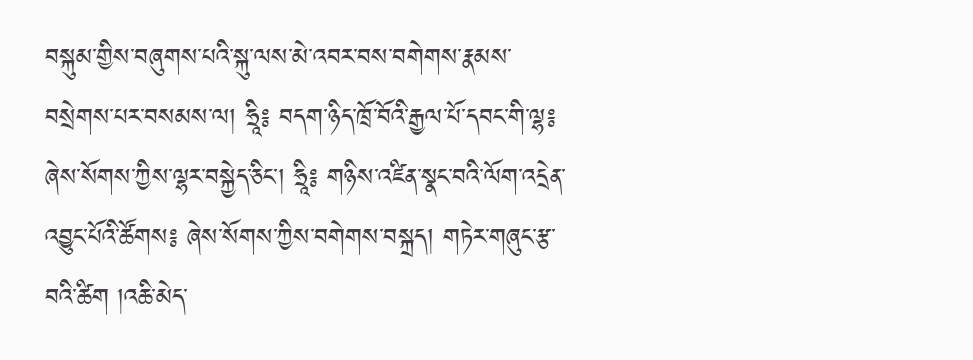བསྐུམ་གྱིས་བཞུགས་པའི་སྐུ་ལས་མེ་འབར་བས་བགེགས་རྣམས་བསྲེགས་པར་བསམས་ལ། ཧྲཱི༔ བདག་ཉིད་ཁྲོ་བོའི་རྒྱལ་པོ་དབང་གི་ལྷ༔ ཞེས་སོགས་ཀྱིས་ལྷར་བསྐྱེད་ཅིང་། ཧྲཱི༔ གཉིས་འཛིན་སྣང་བའི་ལོག་འདྲེན་འབྱུང་པོའི་ཚོགས༔ ཞེས་སོགས་ཀྱིས་བགེགས་བསྐྲད། གཏེར་གཞུང་རྩ་བའི་ཚིག །འཆི་མེད་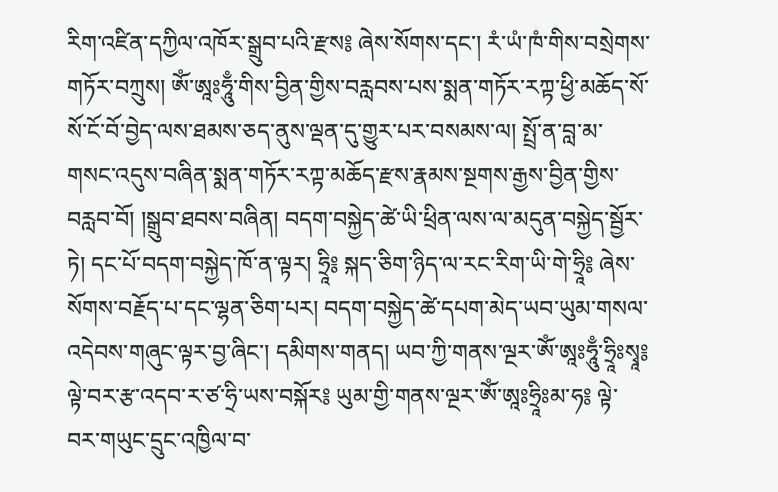རིག་འཛིན་དཀྱིལ་འཁོར་སྒྲུབ་པའི་རྫས༔ ཞེས་སོགས་དང་། རཾ་ཡཾ་ཁཾ་གིས་བསྲེགས་གཏོར་བཀྲུས། ཨོཾ་ཨཱཿཧཱུྃ་གིས་བྱིན་གྱིས་བརླབས་པས་སྨན་གཏོར་རཀྟ་ཕྱི་མཆོད་སོ་སོ་ངོ་བོ་བྱེད་ལས་ཐམས་ཅད་ནུས་ལྡན་དུ་གྱུར་པར་བསམས་ལ། སྤྲོ་ན་བླ་མ་གསང་འདུས་བཞིན་སྨན་གཏོར་རཀྟ་མཆོད་རྫས་རྣམས་སྔགས་རྒྱས་བྱིན་གྱིས་བརླབ་བོ། །སྒྲུབ་ཐབས་བཞིན། བདག་བསྐྱེད་ཚེ་ཡི་ཕྲིན་ལས་ལ་མདུན་བསྐྱེད་སྦྱོར་ཏེ། དང་པོ་བདག་བསྐྱེད་ཁོ་ན་ལྟར། ཧྲཱི༔ སྐད་ཅིག་ཉིད་ལ་རང་རིག་ཡི་གེ་ཧྲཱི༔ ཞེས་སོགས་བརྗོད་པ་དང་ལྷན་ཅིག་པར། བདག་བསྐྱེད་ཚེ་དཔག་མེད་ཡབ་ཡུམ་གསལ་འདེབས་གཞུང་ལྟར་བྱ་ཞིང་། དམིགས་གནད། ཡབ་ཀྱི་གནས་ལྔར་ཨོཾ་ཨཱཿཧཱུྃ་ཧྲཱིཿསྭཱ༔ ལྟེ་བར་རྩ་འདབ་ར་ཙ་ཧྲི་ཡས་བསྐོར༔ ཡུམ་གྱི་གནས་ལྔར་ཨོཾ་ཨཱཿཧྲཱིཿམ་ཧ༔ ལྟེ་བར་གཡུང་དྲུང་འཁྱིལ་བ་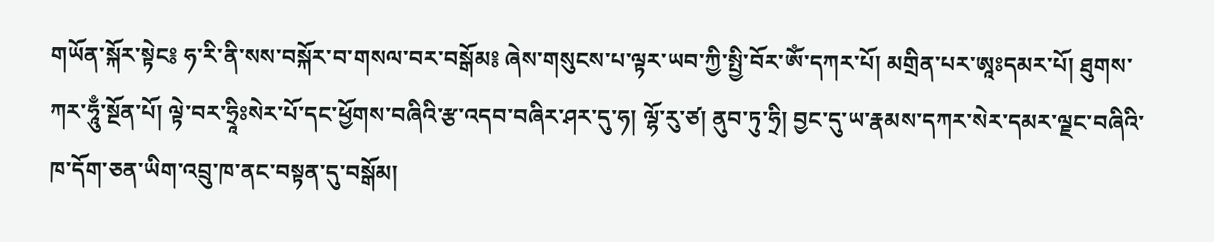གཡོན་སྐོར་སྟེང༔ ཧ་རི་ནི་སས་བསྐོར་བ་གསལ་བར་བསྒོམ༔ ཞེས་གསུངས་པ་ལྟར་ཡབ་ཀྱི་སྤྱི་བོར་ཨོཾ་དཀར་པོ། མགྲིན་པར་ཨཱཿདམར་པོ། ཐུགས་ཀར་ཧཱུྃ་སྔོན་པོ། ལྟེ་བར་ཧྲཱིཿསེར་པོ་དང་ཕྱོགས་བཞིའི་རྩ་འདབ་བཞིར་ཤར་དུ་ཧ། ལྷོ་རུ་ཙ། ནུབ་ཏུ་ཧྲི། བྱང་དུ་ཡ་རྣམས་དཀར་སེར་དམར་ལྗང་བཞིའི་ཁ་དོག་ཅན་ཡིག་འབྲུ་ཁ་ནང་བསྟན་དུ་བསྒོམ།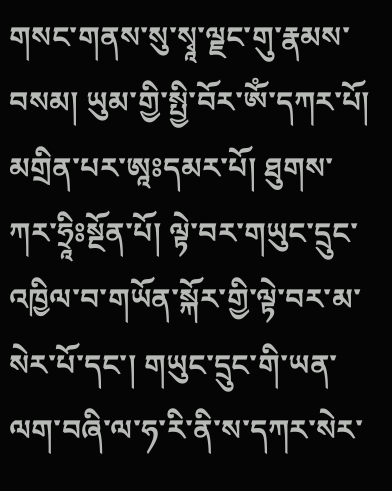གསང་གནས་སུ་སྭཱ་ལྗང་གུ་རྣམས་བསམ། ཡུམ་གྱི་སྤྱི་བོར་ཨོཾ་དཀར་པོ། མགྲིན་པར་ཨཱཿདམར་པོ། ཐུགས་ཀར་ཧྲཱིཿསྔོན་པོ། ལྟེ་བར་གཡུང་དྲུང་འཁྱིལ་བ་གཡོན་སྐོར་གྱི་ལྟེ་བར་མ་སེར་པོ་དང་། གཡུང་དྲུང་གི་ཡན་ལག་བཞི་ལ་ཧ་རི་ནི་ས་དཀར་སེར་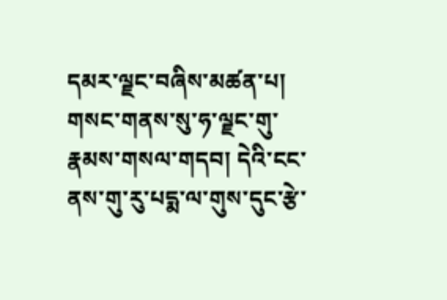དམར་ལྗང་བཞིས་མཚན་པ། གསང་གནས་སུ་ཧ་ལྗང་གུ་རྣམས་གསལ་གདབ། དེའི་ངང་ནས་གུ་རུ་པདྨ་ལ་གུས་དུང་རྩེ་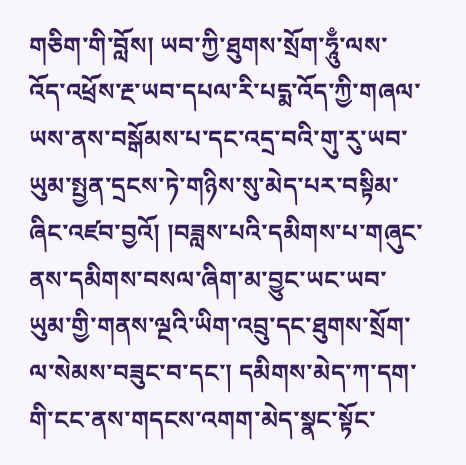གཅིག་གི་བློས། ཡབ་ཀྱི་ཐུགས་སྲོག་ཧཱུྃ་ལས་འོད་འཕྲོས་རྔ་ཡབ་དཔལ་རི་པདྨ་འོད་ཀྱི་གཞལ་ཡས་ནས་བསྒོམས་པ་དང་འདྲ་བའི་གུ་རུ་ཡབ་ཡུམ་སྤྱན་དྲངས་ཏེ་གཉིས་སུ་མེད་པར་བསྟིམ་ཞིང་འཛབ་བྱའོ། །བཟླས་པའི་དམིགས་པ་གཞུང་ནས་དམིགས་བསལ་ཞིག་མ་བྱུང་ཡང་ཡབ་ཡུམ་གྱི་གནས་ལྔའི་ཡིག་འབྲུ་དང་ཐུགས་སྲོག་ལ་སེམས་བཟུང་བ་དང་། དམིགས་མེད་ཀ་དག་གི་ངང་ནས་གདངས་འགག་མེད་སྣང་སྟོང་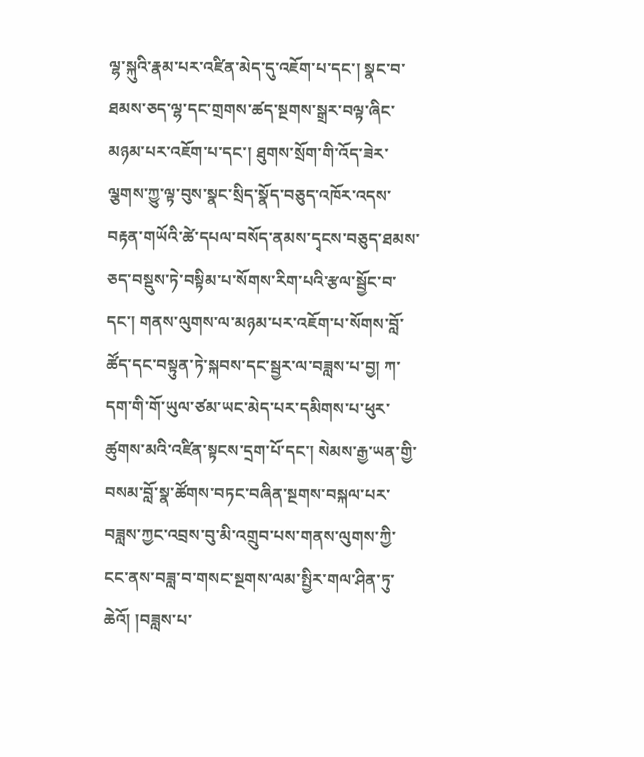ལྷ་སྐུའི་རྣམ་པར་འཛིན་མེད་དུ་འཇོག་པ་དང་། སྣང་བ་ཐམས་ཅད་ལྷ་དང་གྲགས་ཚད་སྔགས་སྒྲར་བལྟ་ཞིང་མཉམ་པར་འཇོག་པ་དང་། ཐུགས་སྲོག་གི་འོད་ཟེར་ལྕགས་ཀྱུ་ལྟ་བུས་སྣང་སྲིད་སྣོད་བཅུད་འཁོར་འདས་བརྟན་གཡོའི་ཚེ་དཔལ་བསོད་ནམས་དྭངས་བཅུད་ཐམས་ཅད་བསྡུས་ཏེ་བསྟིམ་པ་སོགས་རིག་པའི་རྩལ་སྦྱོང་བ་དང་། གནས་ལུགས་ལ་མཉམ་པར་འཇོག་པ་སོགས་བློ་ཚོད་དང་བསྟུན་ཏེ་སྐབས་དང་སྦྱར་ལ་བཟླས་པ་བྱ། ཀ་དག་གི་གོ་ཡུལ་ཙམ་ཡང་མེད་པར་དམིགས་པ་ཕུར་ཚུགས་མའི་འཛིན་སྟངས་དྲག་པོ་དང་། སེམས་རྒྱ་ཡན་གྱི་བསམ་བློ་སྣ་ཚོགས་བཏང་བཞིན་སྔགས་བསྐལ་པར་བཟླས་ཀྱང་འབྲས་བུ་མི་འགྲུབ་པས་གནས་ལུགས་ཀྱི་ངང་ནས་བཟླ་བ་གསང་སྔགས་ལམ་སྤྱིར་གལ་ཤིན་ཏུ་ཆེའོ། །བཟླས་པ་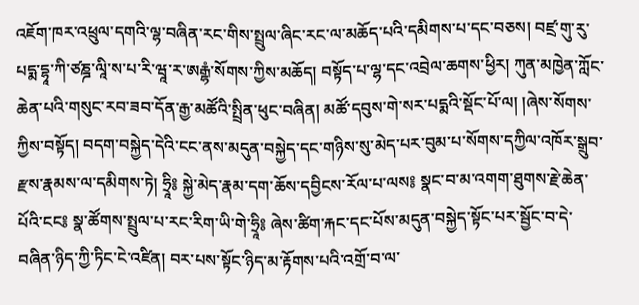འཇོག་ཁར་འཕྲུལ་དགའི་ལྷ་བཞིན་རང་གིས་སྤྲུལ་ཞིང་རང་ལ་མཆོད་པའི་དམིགས་པ་དང་བཅས། བཛྲ་གུ་རུ་པདྨ་དྷཱ་ཀི་ཙཎྜ་ལཱི་ས་པ་རི་ཝཱ་ར་ཨརྒྷཾ་སོགས་ཀྱིས་མཆོད། བསྟོད་པ་ལྷ་དང་འབྲེལ་ཆགས་ཕྱིར། ཀུན་མཁྱེན་ཀློང་ཆེན་པའི་གསུང་རབ་ཟབ་དོན་རྒྱ་མཚོའི་སྤྲིན་ཕུང་བཞིན། མཚོ་དབུས་གེ་སར་པདྨའི་སྡོང་པོ་ལ། །ཞེས་སོགས་ཀྱིས་བསྟོད། བདག་བསྐྱེད་དེའི་ངང་ནས་མདུན་བསྐྱེད་དང་གཉིས་སུ་མེད་པར་བུམ་པ་སོགས་དཀྱིལ་འཁོར་སྒྲུབ་རྫས་རྣམས་ལ་དམིགས་ཏེ། ཧྲཱི༔ སྐྱེ་མེད་རྣམ་དག་ཆོས་དབྱིངས་རོལ་པ་ལས༔ སྣང་བ་མ་འགག་ཐུགས་རྗེ་ཆེན་པོའི་ངང༔ སྣ་ཚོགས་སྤྲུལ་པ་རང་རིག་ཡི་གེ་ཧྲཱི༔ ཞེས་ཚིག་རྐང་དང་པོས་མདུན་བསྐྱེད་སྟོང་པར་སྦྱོང་བ་དེ་བཞིན་ཉིད་ཀྱི་ཏིང་ངེ་འཛིན། བར་པས་སྟོང་ཉིད་མ་རྟོགས་པའི་འགྲོ་བ་ལ་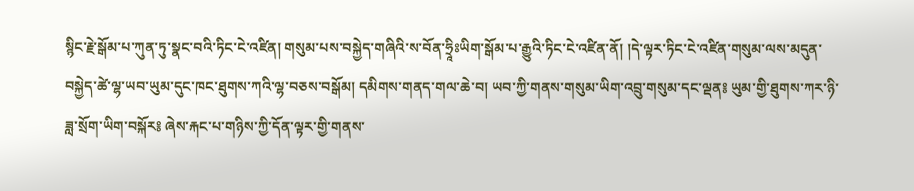སྙིང་རྗེ་སྒོམ་པ་ཀུན་ཏུ་སྣང་བའི་ཏིང་ངེ་འཛིན། གསུམ་པས་བསྐྱེད་གཞིའི་ས་བོན་ཧྲཱིཿཡིག་སྒོམ་པ་རྒྱུའི་ཏིང་ངེ་འཛིན་ནོ། །དེ་ལྟར་ཏིང་ངེ་འཛིན་གསུམ་ལས་མདུན་བསྐྱེད་ཚེ་ལྷ་ཡབ་ཡུམ་དུང་ཁང་ཐུགས་ཀའི་ལྷ་བཅས་བསྒོམ། དམིགས་གནད་གལ་ཆེ་བ། ཡབ་ཀྱི་གནས་གསུམ་ཡིག་འབྲུ་གསུམ་དང་ལྡན༔ ཡུམ་གྱི་ཐུགས་ཀར་ཉི་ཟླ་སྲོག་ཡིག་བསྐོར༔ ཞེས་རྐང་པ་གཉིས་ཀྱི་དོན་ལྟར་གྱི་གནས་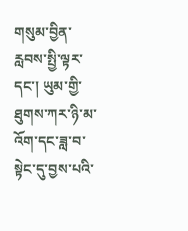གསུམ་བྱིན་རླབས་སྤྱི་ལྟར་དང་། ཡུམ་གྱི་ཐུགས་ཀར་ཉི་མ་འོག་དང་ཟླ་བ་སྟེང་དུ་བྱས་པའི་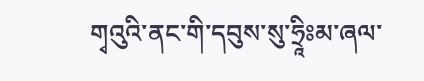གྭའུའི་ནང་གི་དབུས་སུ་ཧྲཱིཿམ་ཞལ་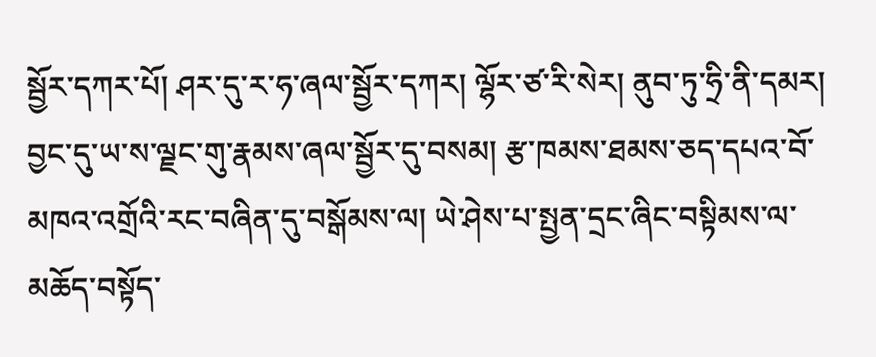སྦྱོར་དཀར་པོ། ཤར་དུ་ར་ཧ་ཞལ་སྦྱོར་དཀར། ལྷོར་ཙ་རི་སེར། ནུབ་ཏུ་ཧྲི་ནི་དམར། བྱང་དུ་ཡ་ས་ལྗང་གུ་རྣམས་ཞལ་སྦྱོར་དུ་བསམ། རྩ་ཁམས་ཐམས་ཅད་དཔའ་བོ་མཁའ་འགྲོའི་རང་བཞིན་དུ་བསྒོམས་ལ། ཡེ་ཤེས་པ་སྤྱན་དྲང་ཞིང་བསྟིམས་ལ་མཆོད་བསྟོད་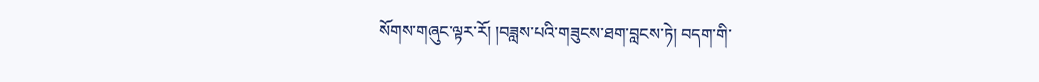སོགས་གཞུང་ལྟར་རོ། །བཟླས་པའི་གཟུངས་ཐག་བླངས་ཏེ། བདག་གི་